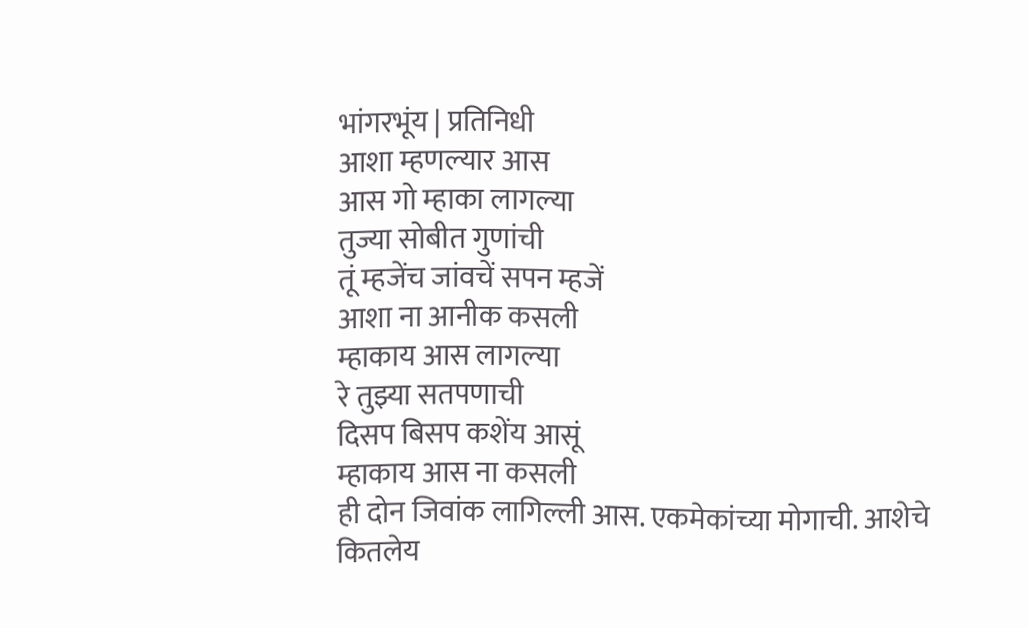भांगरभूंय | प्रतिनिधी
आशा म्हणल्यार आस
आस गो म्हाका लागल्या
तुज्या सोबीत गुणांची
तूं म्हजेंच जांवचें सपन म्हजें
आशा ना आनीक कसली
म्हाकाय आस लागल्या
रे तुझ्या सतपणाची
दिसप बिसप कशेंय आसूं
म्हाकाय आस ना कसली
ही दोन जिवांक लागिल्ली आस. एकमेकांच्या मोगाची. आशेचे कितलेय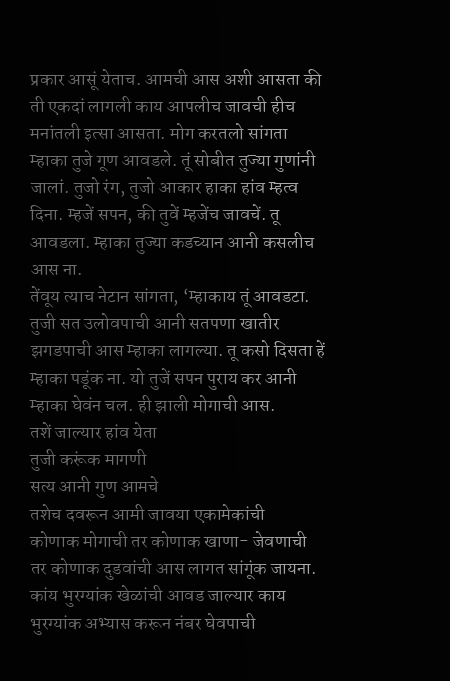प्रकार आसूं येताच. आमची आस अशी आसता की ती एकदां लागली काय आपलीच जावची हीच मनांतली इत्सा आसता. मोग करतलो सांगता म्हाका तुजे गूण आवडले. तूं सोबीत तुज्या गुणांनी जालां. तुजो रंग, तुजो आकार हाका हांव म्हत्व दिना. म्हजें सपन, की तुवें म्हजेंच जावचें. तू आवडला. म्हाका तुज्या कडच्यान आनी कसलीच आस ना.
तेंवूय त्याच नेटान सांगता, ‘म्हाकाय तूं आवडटा. तुजी सत उलोवपाची आनी सतपणा खातीर झगडपाची आस म्हाका लागल्या. तू कसो दिसता हें म्हाका पडूंक ना. यो तुजें सपन पुराय कर आनी म्हाका घेवंन चल. ही झाली मोगाची आस.
तशें जाल्यार हांव येता
तुजी करूंक मागणी
सत्य आनी गुण आमचे
तशेच दवरून आमी जावया एकामेकांची
कोणाक मोगाची तर कोणाक खाणा- जेवणाची तर कोणाक दुडवांची आस लागत सांगूंक जायना. कांय भुरग्यांक खेळांची आवड जाल्यार काय भुरग्यांक अभ्यास करून नंबर घेवपाची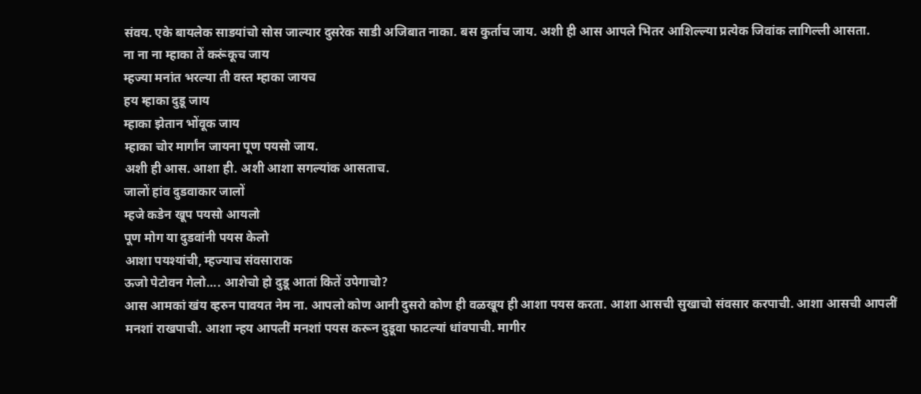संवय. एके बायलेक साडयांचो सोस जाल्यार दुसरेक साडी अजिबात नाका. बस कुर्ताच जाय. अशी ही आस आपले भितर आशिल्ल्या प्रत्येक जिवांक लागिल्ली आसता.
ना ना ना म्हाका तें करूंकूच जाय
म्हज्या मनांत भरल्या ती वस्त म्हाका जायच
हय म्हाका दुडू जाय
म्हाका झेतान भोंवूक जाय
म्हाका चोर मार्गांन जायना पूण पयसो जाय.
अशी ही आस. आशा ही. अशी आशा सगल्यांक आसताच.
जालों हांव दुडवाकार जालों
म्हजे कडेन खूप पयसो आयलो
पूण मोग या दुडवांनी पयस केलो
आशा पयश्यांची, म्हज्याच संवसाराक
ऊजो पेटोवन गेलो…. आशेचो हो दुडू आतां कितें उपेगाचो?
आस आमकां खंय व्हरुन पावयत नेम ना. आपलो कोण आनी दुसरो कोण ही वळखूय ही आशा पयस करता. आशा आसची सुखाचो संवसार करपाची. आशा आसची आपलीं मनशां राखपाची. आशा न्हय आपलीं मनशां पयस करून दुडूवा फाटल्यां धांवपाची. मागीर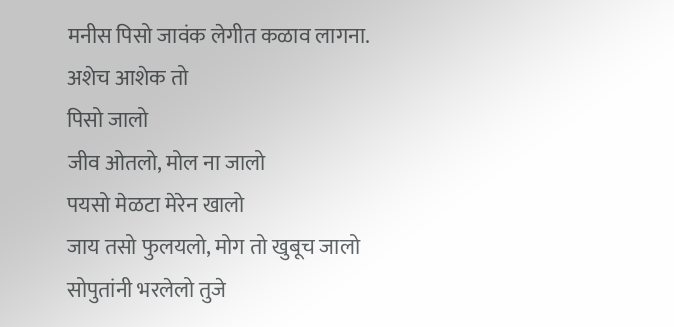मनीस पिसो जावंक लेगीत कळाव लागना.
अशेच आशेक तो
पिसो जालो
जीव ओतलो, मोल ना जालो
पयसो मेळटा मेरेन खालो
जाय तसो फुलयलो, मोग तो खुबूच जालो
सोपुतांनी भरलेलो तुजे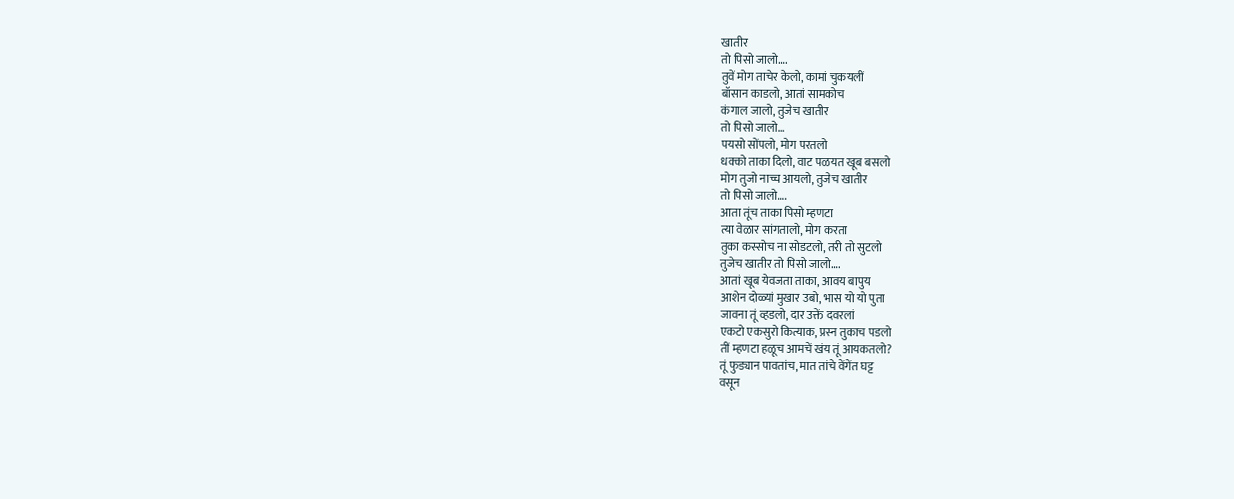खातीर
तो पिसो जालो….
तुवें मोग ताचेर केलो, कामां चुकयलीं
बॉसान काडलो, आतां सामकोच
कंगाल जालो, तुजेच खातीर
तो पिसो जालो…
पयसो सोंपलो, मोग परतलो
धक्को ताका दिलो, वाट पळयत खूब बसलो
मोग तुजो नाच्च आयलो, तुजेच खातीर
तो पिसो जालो….
आता तूंच ताका पिसो म्हणटा
त्या वेळार सांगतालो, मोग करता
तुका कस्सोच ना सोडटलो, तरी तो सुटलो
तुजेच खातीर तो पिसो जालो….
आतां खूब येवजता ताका, आवय बापुय
आशेन दोळ्यां मुखार उबो, भास यो यो पुता
जावना तूं व्हडलो, दार उक्तें दवरलां
एकटो एकसुरो कित्याक, प्रस्न तुकाच पडलो
तीं म्हणटा हळूच आमचें खंय तूं आयकतलो?
तूं फुड्यान पावतांच, मात तांचे वेंगेंत घट्ट
वसून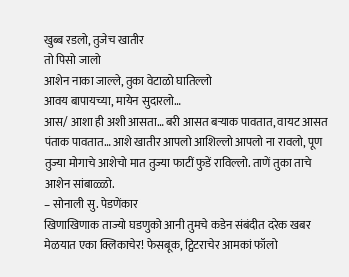खुब्ब रडलो, तुजेच खातीर
तो पिसो जालो
आशेन नाका जाल्ले, तुका वेटाळो घातिल्लो
आवय बापायच्या, मायेन सुदारलो…
आस/ आशा ही अशी आसता… बरी आसत बऱ्याक पावतात, वायट आसत पंताक पावतात… आशे खातीर आपलो आशिल्लो आपलो ना रावलो, पूण तुज्या मोगाचे आशेचो मात तुज्या फाटीं फुडें राविल्लो. ताणें तुका ताचे आशेन सांबाळ्ळो.
– सोनाली सु. पेडणेंकार
खिणाखिणाक ताज्यो घडणुको आनी तुमचे कडेन संबंदीत दरेक खबर मेळयात एका क्लिकाचेर! फेसबूक, ट्विटराचेर आमकां फॉलो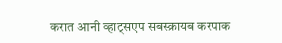करात आनी व्हाट्सएप सबस्क्रायब करपाक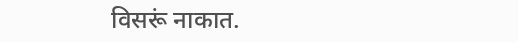विसरूं नाकात.